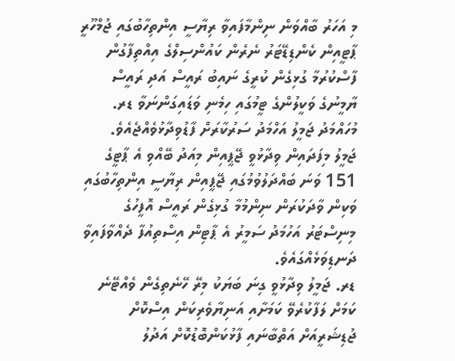މި އަހަރު ބާއްވަން ނިންމާފައިވާ ރިޔާސީ އިންތިހާބުގައި ޖުމްހޫރީ ޕާޓީއިން ކެންޑިޑޭޓަރު ނެރެން ކައުންސިލްގެ އިއްތިފާގުން ފާސްކުރުމާ ގުޅިގެން ކުރީގެ ނައިބު ރައީސް އަދި ރައީސް ޔާމީނުގެ ވަކީލުންގެ ޓީމުގައި ހިމެނި ވަޑައިގަންނަވާ ޑރ. މުހައްމަދު ޖަމީލު އަހްމަދު ސަރުކާރަށް ފާޑުވިދާޅުވެއްޖެއެވެ.
ޖަމީލު މިފަދައިން ވިދާޅުވީ ޖޭޕީއިން މިއަދު ބޭއްވި އެ ޕާޓީގެ 151 ވަނަ ބައްދަލުވުމުގައި ޖޭޕީއިން ރިޔާސީ އިންތިހާބުގައި ވަކިން ވާދަކުރަން ނިންމުމާ ގުޅިގެން ރައީސް އޮފީހުގެ މިނިސްޓަރު އަހުމަދު ސަމީރު އެ ޕާޓިން އިސްތިއުފާ ދެއްވާފައިވާ ދަނޑިވަޅެއްގައެވެ.
ޑރ. ޖަމީލު ވިދާޅުވީ ގިނަ ބަޔަކު މިރޭ ހޭނެތިގެން ވެއްޓޭނެ ކަމަށް ލަފާކުރެވޭ ކަމަށާއި އަނިޔާވެރިކަން އިސްކޮށް ޖުޑިޝަރީއަށް އަތްބާނައި ފާޅުކަންބޮޑުކޮށް އަދުލު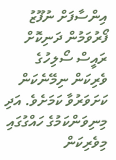އިންސާފަށް ނުފޫޒު ފޯރުވަމުން ދަނިކޮށް ރައީސް ސޯލިހުގެ ވެރިކަން ނިމޭނެކަން ކަށަވަރުވާ ކަމަށެވެ. އަދި މިނިވަންކަމުގެ ހައްގުގައި މިވެރިކަން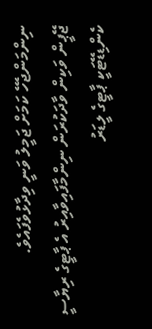ނިންމަންޖެހޭ ކަމަށް ޖަމީލު ވަނީ ވިދާޅުވެފައެވެ.
ޖޭޕީން ވަކިން ވާދަކުރަން ނިންމާފައިވާއިރު އެ ޕާޓީގެ ރިޔާސީ ކެންޑިޑޭޓަކީ ޕާޓީގެ ލީޑަރު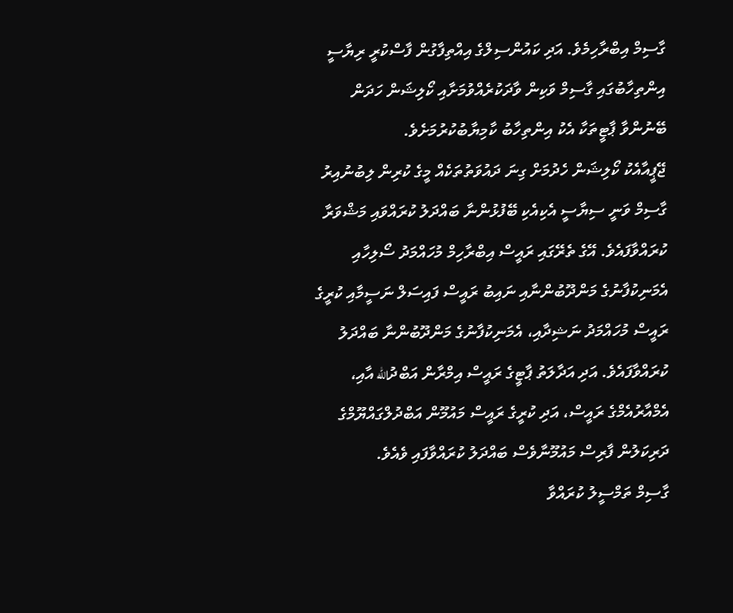ގާސިމް އިބްރާހިމެވެ. އަދި ކައުންސިލްގެ އިއްތިފާގުން ފާސްކުރީ ރިޔާސީ އިންތިހާބުގައި ގާސިމް ވަކިން ވާދަކުރެއްވުމަށާއި ކޯލިޝަން ހަދަން ބޭނުންވާ ޕާޓީތަކާ އެކު އިންތިހާބު ކާމިޔާބުކުރުމަށެވެ.
ޖޭޕީއާއެކު ކޯލިޝަން ހެދުމަށް ގިނަ ދައުވަތުތަކެއް މީގެ ކުރިން ލިބުނުއިރު ގާސިމް ވަނީ ސިޔާސީ އެކިއެކި ބޭފުޅުންނާ ބައްދަލު ކުރައްވައި މަޝްވަރާ ކުރައްވާފައެވެ. އޭގެ ތެރޭގައި ރައީސް އިބްރާހިމް މުހައްމަދު ސޯލިހާއި އެމަނިކުފާނުގެ މަންދޫބުންނާއި ނައިބު ރައީސް ފައިސަލް ނަސީމާއި ކުރީގެ ރައީސް މުހައްމަދު ނަޝިދާއި، އެމަނިކުފާނުގެ މަންދޫބުންނާ ބައްދަލު ކުރައްވާފައެވެ. އަދި އަދާލަތު ޕާޓީގެ ރައީސް އިމްރާން އަބްދުالله އާއި، އެމްއާރުއެމްގެ ރައީސް، އަދި ކުރީގެ ރައީސް މައުމޫން އަބްދުލްގައްޔޫމްގެ ދަރިކަލުން ފާރިސް މައުމޫނާވެސް ބައްދަލު ކުރައްވާފައި ވެއެވެ.
ގާސިމް ތަމްސީލު ކުރައްވާ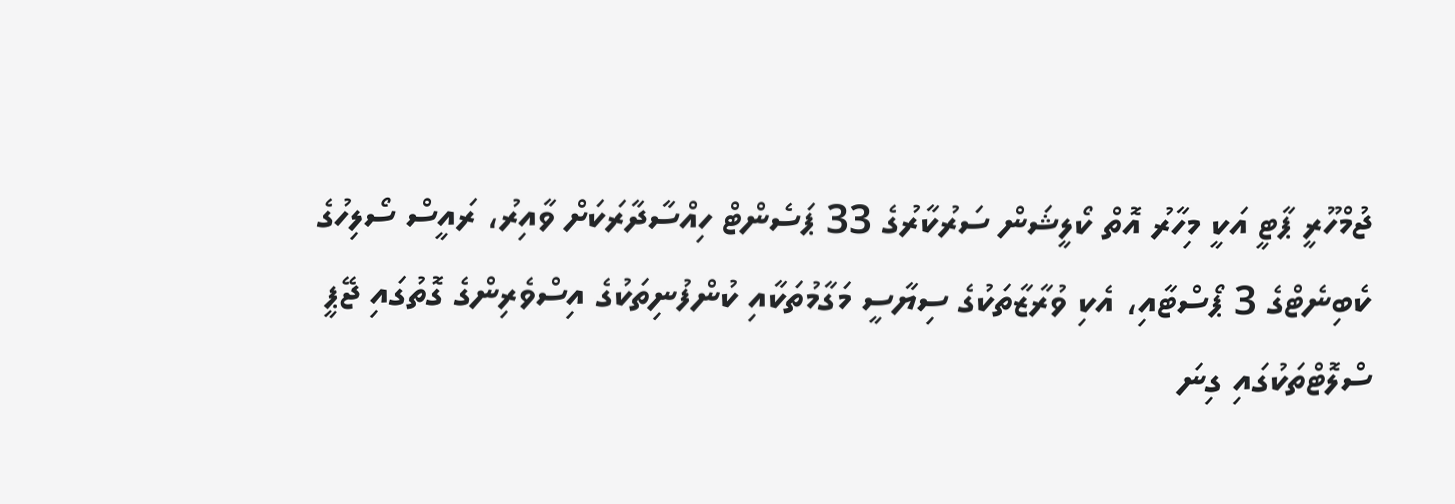ޖުމްހޫރީ ޕާޓީ އަކީ މިހާރު އޮތް ކޯލީޝަން ސަރުކާރުގެ 33 ޕަސެންޓް ހިއްސާދާރަކަށް ވާއިރު، ރައީސް ސޯލިހުގެ ކެބިނެޓްގެ 3 ޕޯސްޓާއި، އެކި ވުރާޒާތަކުގެ ސިޔާސީ މަގާމުތަކާއި ކުންފުނިތަކުގެ އިސްވެރިންގެ ގޮތުގައި ޖޭޕީ ސްލޮޓްތަކުގައި ގިނަ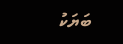ބަޔަކު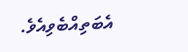އެބަތިއްބެވިއެވެ.